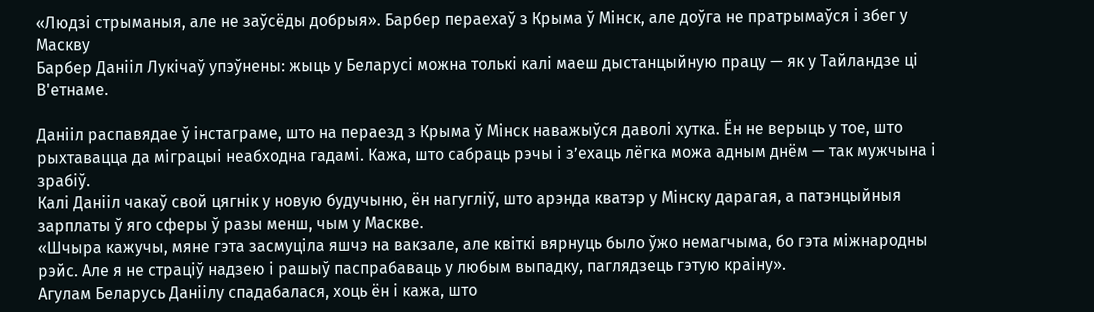«Людзі стрыманыя, але не заўсёды добрыя». Барбер пераехаў з Крыма ў Мінск, але доўга не пратрымаўся і збег у Маскву
Барбер Данііл Лукічаў упэўнены: жыць у Беларусі можна толькі калі маеш дыстанцыйную працу — як у Тайландзе ці В'етнаме.

Данііл распавядае ў інстаграме, што на пераезд з Крыма ў Мінск наважыўся даволі хутка. Ён не верыць у тое, што рыхтавацца да міграцыі неабходна гадамі. Кажа, што сабраць рэчы і з’ехаць лёгка можа адным днём — так мужчына і зрабіў.
Калі Данііл чакаў свой цягнік у новую будучыню, ён нагугліў, што арэнда кватэр у Мінску дарагая, а патэнцыйныя зарплаты ў яго сферы ў разы менш, чым у Маскве.
«Шчыра кажучы, мяне гэта засмуціла яшчэ на вакзале, але квіткі вярнуць было ўжо немагчыма, бо гэта міжнародны рэйс. Але я не страціў надзею і рашыў паспрабаваць у любым выпадку, паглядзець гэтую краіну».
Агулам Беларусь Даніілу спадабалася, хоць ён і кажа, што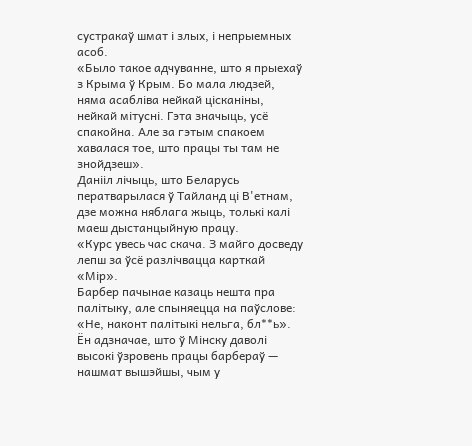сустракаў шмат і злых, і непрыемных асоб.
«Было такое адчуванне, што я прыехаў з Крыма ў Крым. Бо мала людзей, няма асабліва нейкай цісканіны, нейкай мітусні. Гэта значыць, усё спакойна. Але за гэтым спакоем хавалася тое, што працы ты там не знойдзеш».
Данііл лічыць, што Беларусь ператварылася ў Тайланд ці В'етнам, дзе можна няблага жыць, толькі калі маеш дыстанцыйную працу.
«Курс увесь час скача. З майго досведу лепш за ўсё разлічвацца карткай «Мір».
Барбер пачынае казаць нешта пра палітыку, але спыняецца на паўслове: «Не, наконт палітыкі нельга, бл**ь».
Ён адзначае, што ў Мінску даволі высокі ўзровень працы барбераў — нашмат вышэйшы, чым у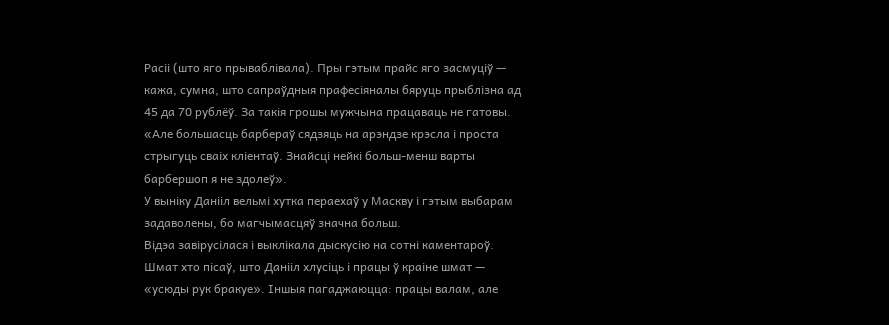Расіі (што яго прываблівала). Пры гэтым прайс яго засмуціў — кажа, сумна, што сапраўдныя прафесіяналы бяруць прыблізна ад 45 да 70 рублёў. За такія грошы мужчына працаваць не гатовы.
«Але большасць барбераў сядзяць на арэндзе крэсла і проста стрыгуць сваіх кліентаў. Знайсці нейкі больш-менш варты барбершоп я не здолеў».
У выніку Данііл вельмі хутка пераехаў у Маскву і гэтым выбарам задаволены, бо магчымасцяў значна больш.
Відэа завірусілася і выклікала дыскусію на сотні каментароў. Шмат хто пісаў, што Данііл хлусіць і працы ў краіне шмат — «усюды рук бракуе». Іншыя пагаджаюцца: працы валам, але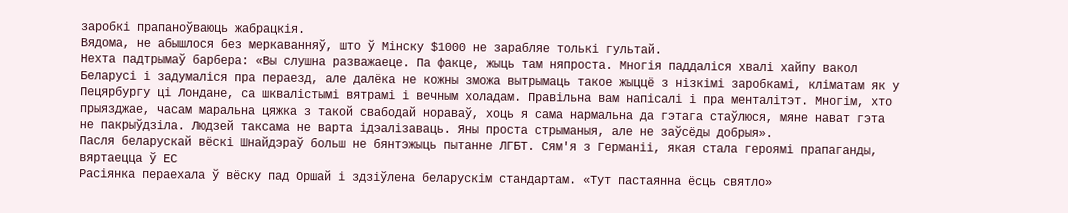заробкі прапаноўваюць жабрацкія.
Вядома, не абышлося без меркаванняў, што ў Мінску $1000 не зарабляе толькі гультай.
Нехта падтрымаў барбера: «Вы слушна разважаеце. Па факце, жыць там няпроста. Многія паддаліся хвалі хайпу вакол Беларусі і задумаліся пра пераезд, але далёка не кожны зможа вытрымаць такое жыццё з нізкімі заробкамі, кліматам як у Пецярбургу ці Лондане, са шквалістымі вятрамі і вечным холадам. Правільна вам напісалі і пра менталітэт. Многім, хто прыязджае, часам маральна цяжка з такой свабодай нораваў, хоць я сама нармальна да гэтага стаўлюся, мяне нават гэта не пакрыўдзіла. Людзей таксама не варта ідэалізаваць. Яны проста стрыманыя, але не заўсёды добрыя».
Пасля беларускай вёскі Шнайдэраў больш не бянтэжыць пытанне ЛГБТ. Сям'я з Германіі, якая стала героямі прапаганды, вяртаецца ў ЕС
Расіянка пераехала ў вёску пад Оршай і здзіўлена беларускім стандартам. «Тут пастаянна ёсць святло»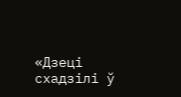«Дзеці схадзілі ў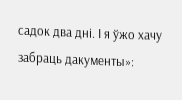садок два дні. І я ўжо хачу забраць дакументы»: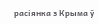расіянка з Крыма ў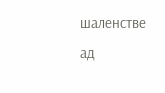шаленстве ад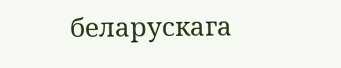беларускага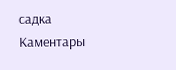садка
Каментары